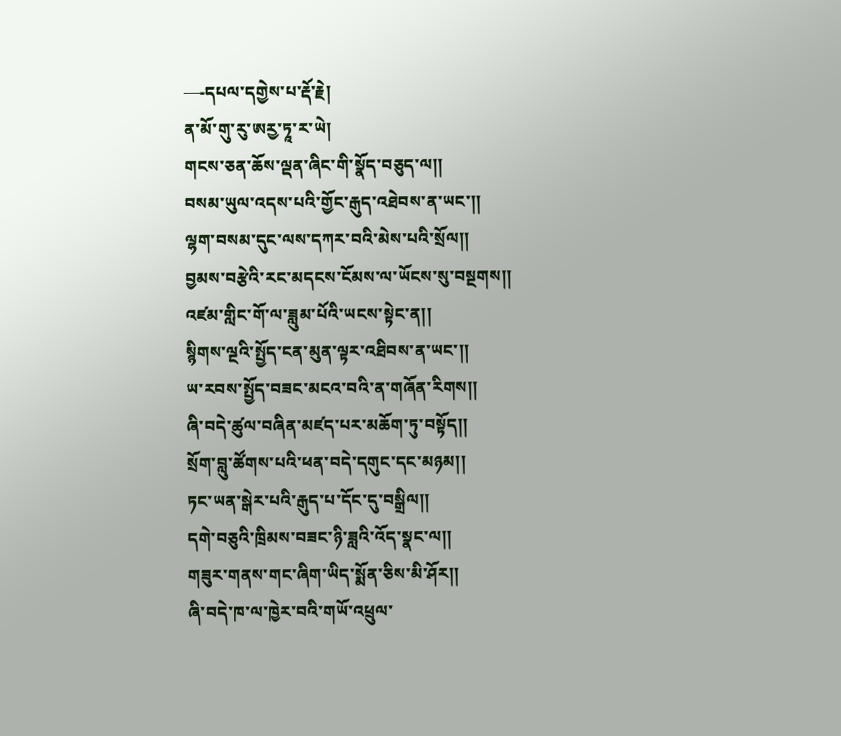—-དཔལ་དགྱེས་པ་རྡོ་རྗེ།
ན་མོ་གུ་རུ་ཨརྱ་ཏཱ་ར་ཡེ།
གངས་ཅན་ཆོས་ལྡན་ཞིང་གི་སྣོད་བཅུད་ལ།།
བསམ་ཡུལ་འདས་པའི་གྱོང་རྒུད་འཐེབས་ན་ཡང་།།
ལྷག་བསམ་དུང་ལས་དཀར་བའི་མེས་པའི་སྲོལ།།
བྱམས་བརྩེའི་རང་མདངས་ངོམས་ལ་ཡོངས་སུ་བསྔགས།།
འཛམ་གླིང་གོ་ལ་ཟླུམ་པོའི་ཡངས་སྟེང་ན།།
སྙིགས་ལྔའི་སྤྱོད་ངན་མུན་ལྟར་འཐིབས་ན་ཡང་།།
ཡ་རབས་སྤྱོད་བཟང་མངའ་བའི་ན་གཞོན་རིགས།།
ཞི་བདེ་ཚུལ་བཞིན་མཛད་པར་མཆོག་ཏུ་བསྟོད།།
སྲོག་བླུ་ཚོགས་པའི་ཕན་བདེ་དགུང་དང་མཉམ།།
ཏང་ཡན་སྒེར་པའི་རྒུད་པ་དོང་དུ་བསྒྲིལ།།
དགེ་བཅུའི་ཁྲིམས་བཟང་ཉི་ཟླའི་འོད་སྣང་ལ།།
གཟུར་གནས་གང་ཞིག་ཡིད་སྨོན་ཅིས་མི་ཤོར།།
ཞི་བདེ་ཁ་ལ་ཁྱེར་བའི་གཡོ་འཕྲུལ་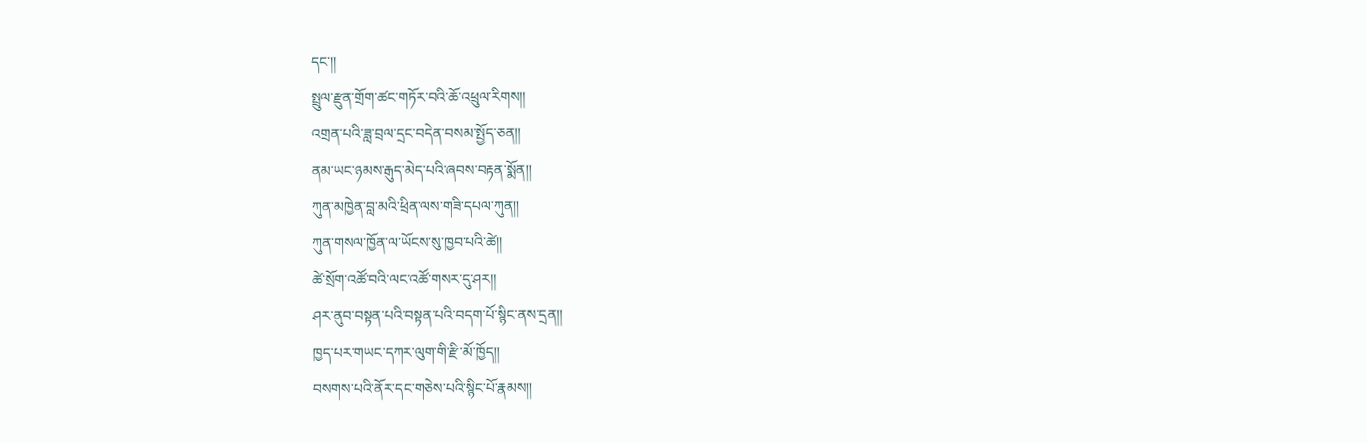དང་།།
སྤྲུལ་རྫུན་གྲོག་ཚང་གཏོར་བའི་ཆོ་འཕྲུལ་རིགས།།
འགྲན་པའི་ཟླ་བྲལ་དྲང་བདེན་བསམ་སྤྱོད་ཅན།།
ནམ་ཡང་ཉམས་རྒུད་མེད་པའི་ཞབས་བརྟན་སྨོན།།
ཀུན་མཁྱེན་བླ་མའི་ཕྲིན་ལས་གཟི་དཔལ་ཀུན།།
ཀུན་གསལ་ཁྱོན་ལ་ཡོངས་སུ་ཁྱབ་པའི་ཚེ།།
ཚེ་སྲོག་འཚོ་བའི་ལང་འཚོ་གསར་དུ་ཤར།།
ཤར་ནུབ་བསྟན་པའི་བསྟན་པའི་བདག་པོ་སྙིང་ནས་དྲན།།
ཁྱད་པར་གཡང་དཀར་ལུག་གི་རྫི་མོ་ཁྱོད།།
བསགས་པའི་ནོར་དང་གཅེས་པའི་སྙིང་པོ་རྣམས།།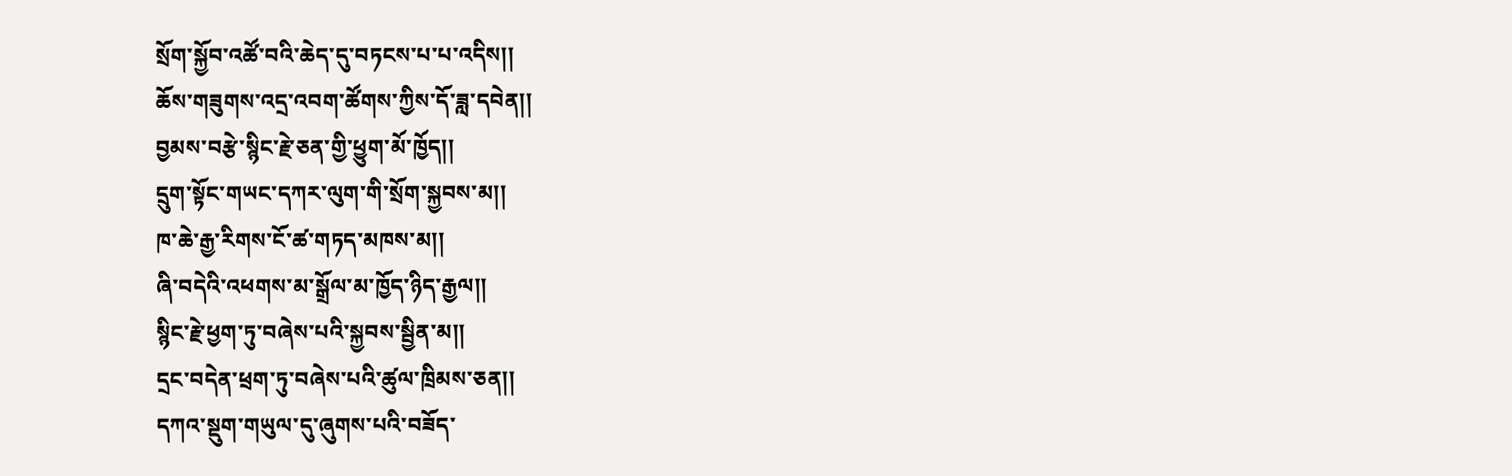སྲོག་སྐྱོབ་འཚོ་བའི་ཆེད་དུ་བཏངས་པ་པ་འདིས།།
ཆོས་གཟུགས་འདྲ་འབག་ཚོགས་ཀྱིས་དོ་ཟླ་དབེན།།
བྱམས་བརྩེ་སྙིང་རྗེ་ཅན་གྱི་ཕྱུག་མོ་ཁྱོད།།
དྲུག་སྟོང་གཡང་དཀར་ལུག་གི་སྲོག་སྐྱབས་མ།།
ཁ་ཆེ་རྒྱ་རིགས་ངོ་ཚ་གཏད་མཁས་མ།།
ཞི་བདེའི་འཕགས་མ་སྒྲོལ་མ་ཁྱོད་ཉིད་རྒྱལ།།
སྙིང་རྗེ་ཕྱག་ཏུ་བཞེས་པའི་སྐྱབས་སྦྱིན་མ།།
དྲང་བདེན་ཕྲག་ཏུ་བཞེས་པའི་ཚུལ་ཁྲིམས་ཅན།།
དཀའ་སྡུག་གཡུལ་དུ་ཞུགས་པའི་བཟོད་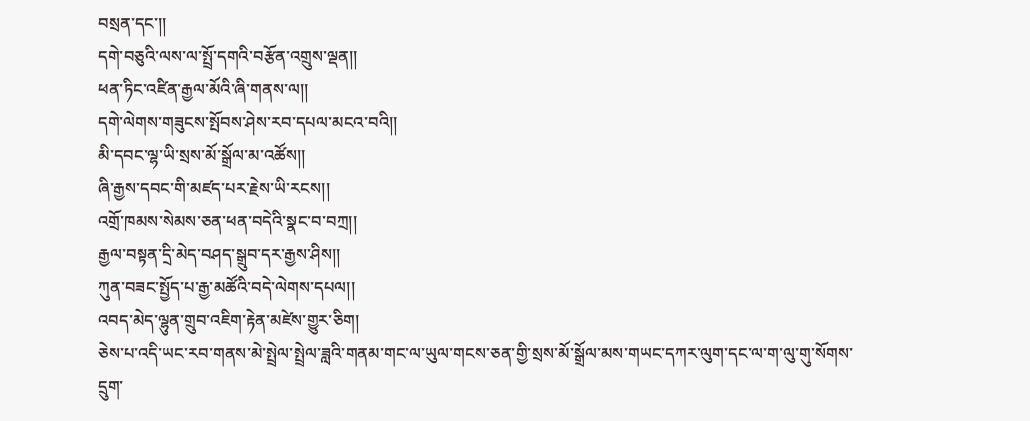བསྲན་དང་།།
དགེ་བཅུའི་ལས་ལ་སྤྲོ་དགའི་བརྩོན་འགྲུས་ལྡན།།
ཕན་ཏིང་འཛིན་རྒྱལ་མོའི་ཞི་གནས་ལ།།
དགེ་ལེགས་གཟུངས་སྤོབས་ཤེས་རབ་དཔལ་མངའ་བའི།།
མི་དབང་ལྷ་ཡི་སྲས་མོ་སྒྲོལ་མ་འཚོས།།
ཞི་རྒྱས་དབང་གི་མཛད་པར་རྗེས་ཡི་རངས།།
འགྲོ་ཁམས་སེམས་ཅན་ཕན་བདེའི་སྣང་བ་བཀྲ།།
རྒྱལ་བསྟན་དྲི་མེད་བཤད་སྒྲུབ་དར་རྒྱས་ཤིས།།
ཀུན་བཟང་སྤྱོད་པ་རྒྱ་མཚོའི་བདེ་ལེགས་དཔལ།།
འབད་མེད་ལྷུན་གྲུབ་འཇིག་རྟེན་མཛེས་གྱུར་ཅིག།
ཅེས་པ་འདི་ཡང་རབ་གནས་མེ་སྤྲེལ་སྤྲེལ་ཟླའི་གནམ་གང་ལ་ཡུལ་གངས་ཅན་གྱི་སྲས་མོ་སྒྲོལ་མས་གཡང་དཀར་ལུག་དང་ལ་ག་ལུ་གུ་སོགས་དྲུག་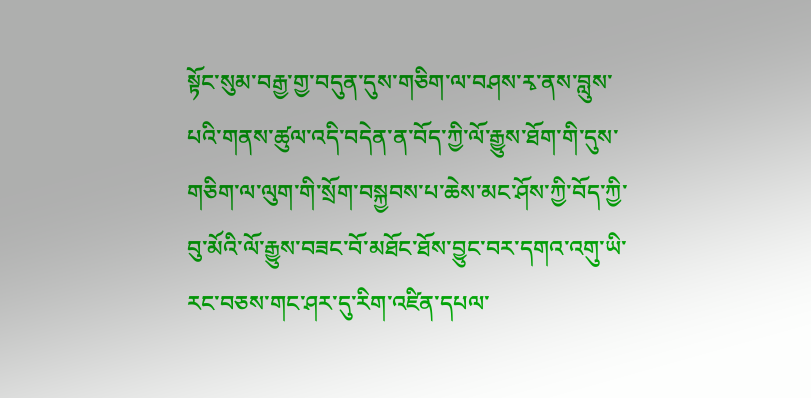སྟོང་སུམ་བརྒྱ་གྱ་བདུན་དུས་གཅིག་ལ་བཤས་རྭ་ནས་བླུས་པའི་གནས་ཚུལ་འདི་བདེན་ན་བོད་ཀྱི་ལོ་རྒྱུས་ཐོག་གི་དུས་གཅིག་ལ་ལུག་གི་སྲོག་བསྐྱབས་པ་ཆེས་མང་ཤོས་ཀྱི་བོད་ཀྱི་བུ་མོའི་ལོ་རྒྱུས་བཟང་བོ་མཐོང་ཐོས་བྱུང་བར་དགའ་འགུ་ཡི་རང་བཅས་གང་ཤར་དུ་རིག་འཛིན་དཔལ་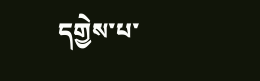དགྱེས་པ་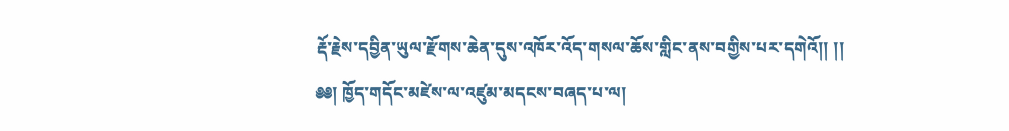རྡོ་རྗེས་དབྱིན་ཡུལ་རྫོགས་ཆེན་དུས་འཁོར་འོད་གསལ་ཆོས་གླིང་ནས་བགྱིས་པར་དགེའོ།། །།
༅༅། ཁྱོད་གདོང་མཛེས་ལ་འཛུམ་མདངས་བཞད་པ་ལ།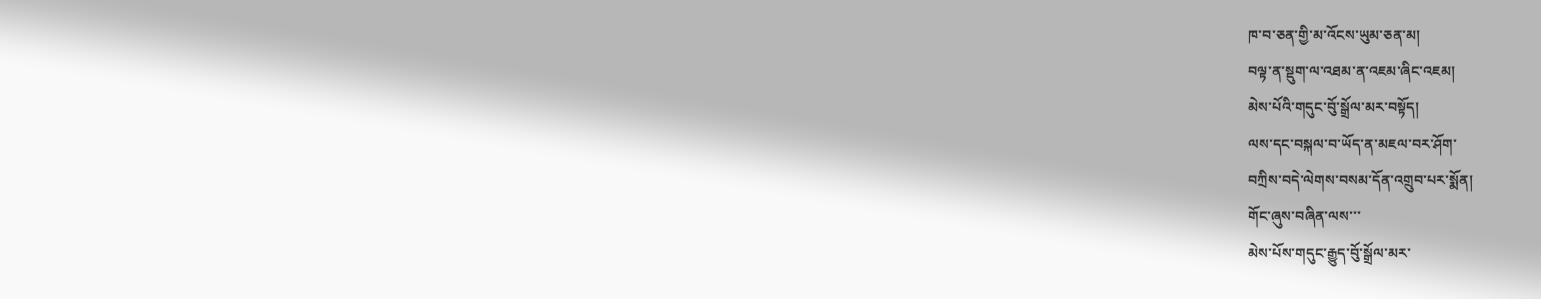ཁ་བ་ཅན་གྱི་མ་འོངས་ཡུམ་ཅན་མ།
བལྟ་ན་སྡུག་ལ་འཐམ་ན་འཇམ་ཞིང་འཇམ།
མེས་པོའི་གདུང་བོུ་སྒྲོལ་མར་བསྟོད།
ལས་དང་བསྐལ་བ་ཡོད་ན་མཇལ་བར་ཤོག་
བཀྲིས་བདེ་ལེགས་བསམ་དོན་འགྲུབ་པར་སྨོན།
གོང་ཞུས་བཞིན་ལས་་་
མེས་པོས་གདུང་རྒྱུད་བོུ་སྒྲོལ་མར་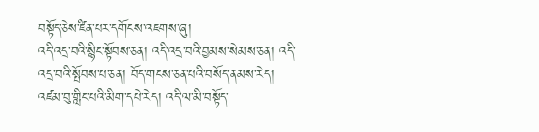བསྟོད་ཅེས་ཛིན་པར་དགོངས་འཇགས་ཞུ།
འདི་འདྲ་བའི་སྙིང་སྟོབས་ཅན། འདི་འདྲ་བའི་བྱམས་སེམས་ཅན། འདི་འདྲ་བའི་སྤོབས་པ་ཅན། བོད་གངས་ཅན་པའི་བསོད་ནམས་རེད། འཛམ་བུ་གླིང་པའི་མིག་དཔེ་རེད། འདི་ལ་མི་བསྟོད་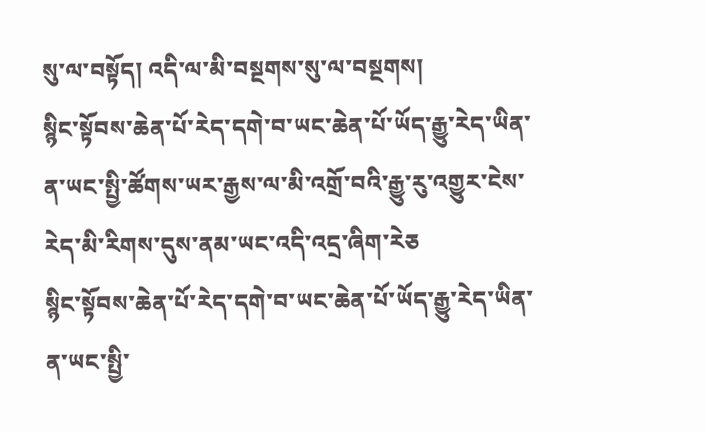སུ་ལ་བསྟོད། འདི་ལ་མི་བསྔགས་སུ་ལ་བསྔགས།
སྙིང་སྟོབས་ཆེན་པོ་རེད་དགེ་བ་ཡང་ཆེན་པོ་ཡོད་རྒྱུ་རེད་ཡིན་ན་ཡང་སྤྱི་ཚོགས་ཡར་རྒྱས་ལ་མི་འགྲོ་བའི་རྒྱུ་རུ་འགྱུར་ངེས་རེད་མི་རིགས་དུས་ནམ་ཡང་འདི་འདྲ་ཞིག་རེཅ
སྙིང་སྟོབས་ཆེན་པོ་རེད་དགེ་བ་ཡང་ཆེན་པོ་ཡོད་རྒྱུ་རེད་ཡིན་ན་ཡང་སྤྱི་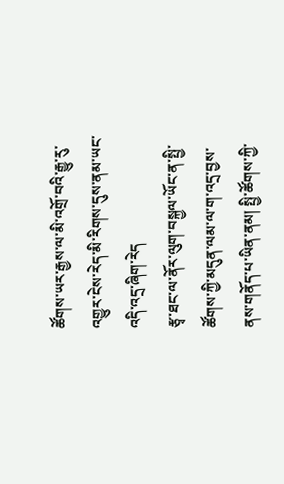ཚོགས་ཡར་རྒྱས་ལ་མི་འགྲོ་བའི་རྒྱུ་རུ་འགྱུར་ངེས་རེད་མི་རིགས་དུས་ནམ་ཡང་འདི་འདྲ་ཞིག་རེད
རྩྭ་ཐང་ལ་ནོར་ལུག་བསྐྱལ་ཡོང་ན་སྤྱི་ཚོགས་ཀྱི་མདུན་ལམ་ལ་ག་འདྲ་བྱས་ནས་གནོད་པ་ཡིན་ནམ། སྤྱི་ཚོགས་ཀྱི་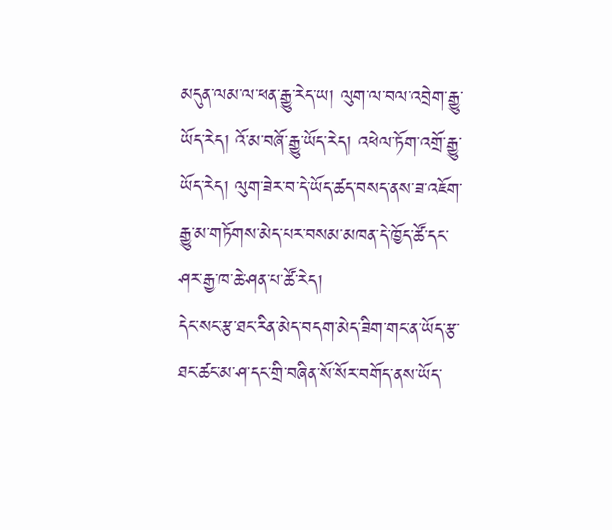མདུན་ལམ་ལ་ཕན་རྒྱུ་རེད་ཡ། ལུག་ལ་བལ་འབྲེག་རྒྱུ་ཡོད་རེད། འོ་མ་བཞོ་རྒྱུ་ཡོད་རེད། འཕེལ་ཏོག་འགྲོ་རྒྱུ་ཡོད་རེད། ལུག་ཟེར་བ་དེ་ཡོད་ཚད་བསད་ནས་ཟ་འཇོག་རྒྱུ་མ་གཏོགས་མེད་པར་བསམ་མཁན་དེ་ཁྱོད་ཚོ་དང་ཤར་རྒྱ་ཁ་ཆེ་ཤན་པ་ཚོ་རེད།
དེང་སང་རྩ་ཐང་རིན་མེད་བདག་མེད་ཟིག་གང་ན་ཡོད་རྩ་ཐང་ཚང་མ་ཤ་དང་གྲི་བཞིན་སོ་སོར་བགོད་ནས་ཡོད་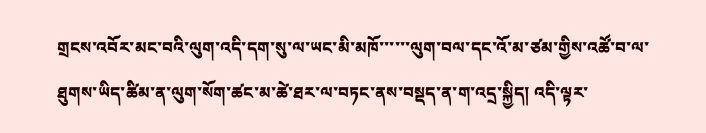གྲངས་འབོར་མང་བའི་ལུག་འདི་དག་སུ་ལ་ཡང་མི་མཁོ་་་་་་ལུག་བལ་དང་འོ་མ་ཙམ་གྱིས་འཚོ་བ་ལ་ཐུགས་ཡིད་ཚིམ་ན་ལུག་སོག་ཚང་མ་ཚེ་ཐར་ལ་བཏང་ནས་བསྡད་ན་ག་འདྲ་སྐྱིད། འདི་ལྟར་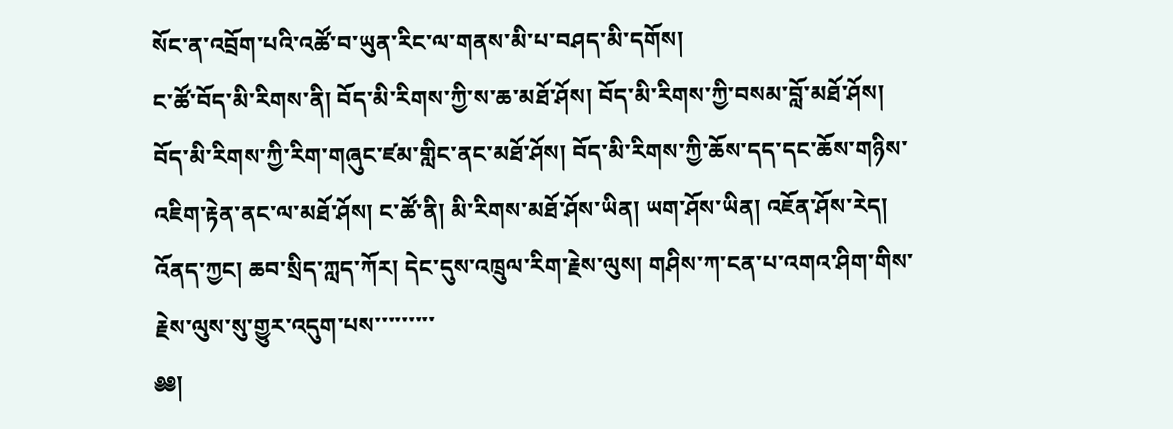སོང་ན་འབྲོག་པའི་འཚོ་བ་ཡུན་རིང་ལ་གནས་མི་པ་བཤད་མི་དགོས།
ང་ཚོ་བོད་མི་རིགས་ནི། བོད་མི་རིགས་ཀྱི་ས་ཆ་མཐོ་ཤོས། བོད་མི་རིགས་ཀྱི་བསམ་བློ་མཐོ་ཤོས། བོད་མི་རིགས་ཀྱི་རིག་གཞུང་ཛམ་གླིང་ནང་མཐོ་ཤོས། བོད་མི་རིགས་ཀྱི་ཆོས་དད་དང་ཆོས་གཉིས་འཇིག་རྟེན་ནང་ལ་མཐོ་ཤོས། ང་ཚོ་ནི། མི་རིགས་མཐོ་ཤོས་ཡིན། ཡག་ཤོས་ཡིན། འཇོན་ཤོས་རེད།
འོནད་ཀྱང། ཆབ་སྲིད་ཀླད་ཀོར། དེང་དུས་འཁྲུལ་རིག་རྗེས་ལུས། གཤིས་ཀ་ངན་པ་འགའ་ཤིག་གིས་རྗེས་ལུས་སུ་གྱུར་འདུག་པས་་་་་་་་་
༅༅།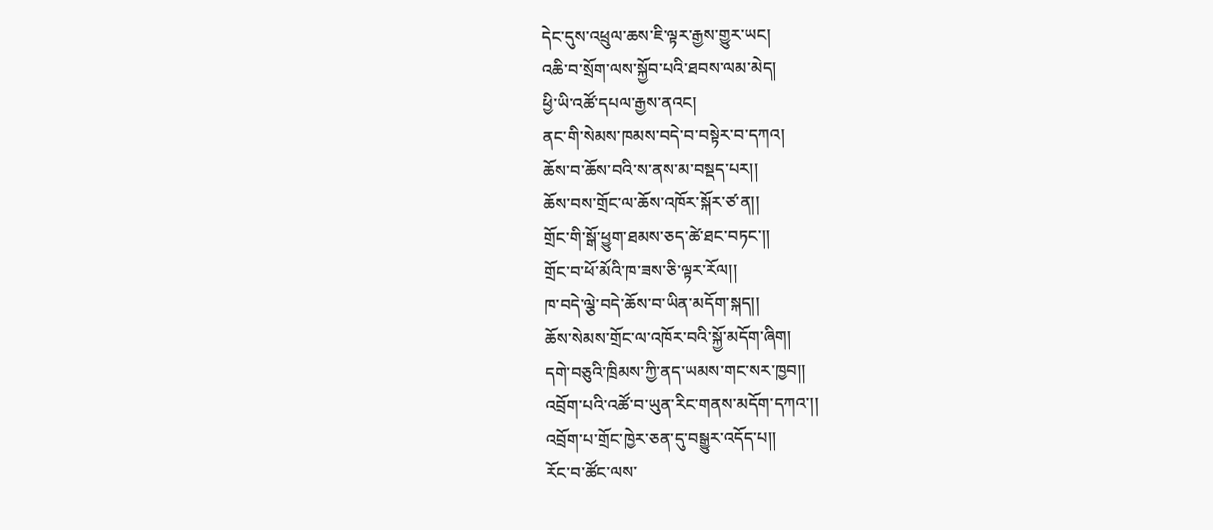དེང་དུས་འཕྲུལ་ཆས་ཇི་ལྟར་རྒྱས་གྱུར་ཡང།
འཆི་བ་སྲོག་ལས་སྐྱོབ་པའི་ཐབས་ལམ་མེད།
ཕྱི་ཡི་འཚོ་དཔལ་རྒྱས་ནའང།
ནང་གི་སེམས་ཁམས་བདེ་བ་བསྟེར་བ་དཀའ།
ཆོས་བ་ཆོས་བའི་ས་ནས་མ་བསྡད་པར།།
ཆོས་བས་གྲོང་ལ་ཆོས་འཁོར་སྐོར་ཙ་ན།།
གྲོང་གི་སྒོ་ཕྱུག་ཐམས་ཅད་ཚེ་ཐང་བཏང་།།
གྲོང་བ་ཕོ་མོའི་ཁ་ཟས་ཅི་ལྟར་རོལ།།
ཁ་བདེ་ལྕེ་བདེ་ཆོས་བ་ཡིན་མདོག་སྐད།།
ཆོས་སེམས་གྲོང་ལ་འཁོར་བའི་སྐྱོ་མདོག་ཞིག།
དགེ་བཅུའི་ཁྲིམས་ཀྱི་ནད་ཡམས་གང་སར་ཁྱབ།།
འབྲོག་པའི་འཚོ་བ་ཡུན་རིང་གནས་མདོག་དཀའ་།།
འབྲོག་པ་གྲོང་ཁྱེར་ཅན་དུ་བསྒྱུར་འདོད་པ།།
རོང་བ་ཚོང་ལས་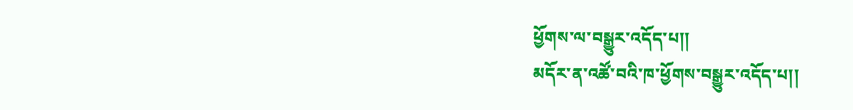ཕྱོགས་ལ་བསྒྱུར་འདོད་པ།།
མདོར་ན་འཚོ་བའི་ཁ་ཕྱོགས་བསྒྱུར་འདོད་པ།།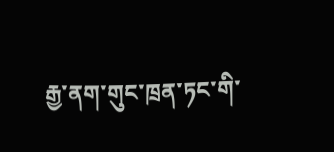རྒྱ་ནག་གུང་ཁྲན་ཏང་གི་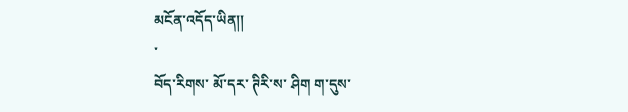མངོན་འདོད་ཡིན།།
་
བོད་རིགས་ མོ་དར་ ཊིརི་ས་ ཤིག ག་དུས་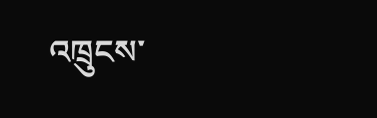འཁྲུངས་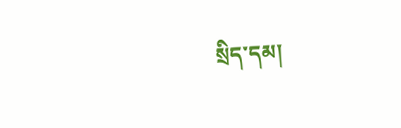སྲིད་དམ།